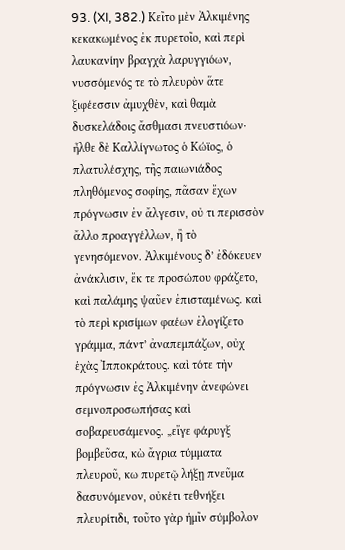93. (XI, 382.) Κεῖτο μὲν Ἀλκιμένης κεκακωμένος ἐκ πυρετοῖο, καὶ περὶ λαυκανίην βραγχὰ λαρυγγιόων, νυσσόμενός τε τὸ πλευρὸν ἅτε ξιφέεσσιν ἀμυχθὲν, καὶ θαμὰ δυσκελάδοις ἄσθμασι πνευστιόων· ἦλθε δὲ Καλλίγνωτος ὁ Κώϊος, ὁ πλατυλέσχης, τῆς παιωνιάδος πληθόμενος σοφίης, πᾶσαν ἔχων πρόγνωσιν ἐν ἄλγεσιν, οὐ τι περισσὸν ἄλλο προαγγέλλων, ἢ τὸ γενησόμενον. Ἀλκιμένους δ’ ἐδόκευεν ἀνάκλισιν, ἔκ τε προσώπου φράζετο, καὶ παλάμης ψαῦεν ἐπισταμένως. καὶ τὸ περὶ κρισίμων φαέων ἐλογίζετο γράμμα, πάντ’ ἀναπεμπάζων, οὐχ ἑχὰς Ἰπποκράτους. καὶ τότε τὴν πρόγνωσιν ἐς Ἀλκιμένην ἀνεφώνει σεμνοπροσωπήσας καὶ σοβαρευσάμενος. „εἴγε φάρυγξ βομβεῦσα, κὼ ἄγρια τύμματα πλευροῦ, κω πυρετῷ λήξῃ πνεῦμα δασυνόμενον, οὐκέτι τεθνήξει πλευρίτιδι, τοῦτο γὰρ ἡμῖν σύμβολον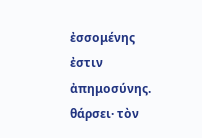ἐσσομένης ἐστιν ἀπημοσύνης. θάρσει· τὸν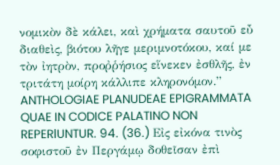νομικὸν δὲ κάλει, καὶ χρήματα σαυτοῦ εὖ διαθεὶς, βιότου λῆγε μεριμνοτόκου, καί με τὸν ἰητρὸν, προῤῥήσιος εἵνεκεν ἐσθλῆς, ἐν τριτάτη μοίρη κάλλιπε κληρονόμον.” ANTHOLOGIAE PLANUDEAE EPIGRAMMATA QUAE IN CODICE PALATINO NON REPERlUNTUR. 94. (36.) Εἰς εἰκόνα τινὸς σοφιστοῦ ἐν Περγάμῳ δοθεῖσαν ἐπὶ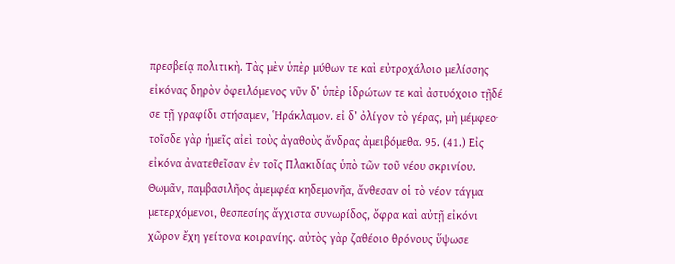πρεσβείᾳ πολιτικὴ. Τὰς μὲν ὑπὲρ μύθων τε καὶ εὐτροχάλοιο μελίσσης εἰκόνας δηρὸν ὀφειλόμενος νῦν δ’ ὑπὲρ ἱδρώτων τε καὶ ἀστυόχοιο τῇδέ σε τῇ γραφίδι στήσαμεν, Ἡράκλαμον. εἰ δ’ ὀλίγον τὸ γέρας, μὴ μέμφεο· τοῖσδε γὰρ ἡμεῖς αἰεὶ τοὺς ἀγαθοὺς ἄνδρας ἀμειβόμεθα. 95. (41.) Εἰς εἰκόνα ἀνατεθεῖσαν ἐν τοῖς Πλακιδίας ὑπὸ τῶν τοῦ νέου σκρινίου. Θωμᾶν, παμβασιλῆος ἀμεμφέα κηδεμονῆα, ἄνθεσαν οἱ τὸ νέον τάγμα μετερχόμενοι, θεσπεσίης ἄγχιστα συνωρίδος, ὄφρα καὶ αὐτῇ εἰκόνι χῶρον ἔχη γείτονα κοιρανίης. αὐτὸς γὰρ ζαθέοιο θρόνους ὕψωσε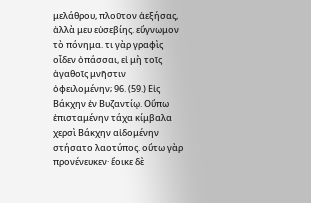μελάθρου, πλοῦτον ἀεξήσας, ἀλλὰ μευ εὐσεβίης. εὔγνωμον τὸ πόνημα. τι γὰρ γραφὶς οἶδεν ὀπάσσαι, εἰ μὴ τοῖς ἀγαθοῖς μνῆστιν ὀφειλομένην; 96. (59.) Εἰς Βάκχην ἐν Βυζαντίῳ. Οὔπω ἐπισταμένην τάχα κίμβαλα χερσὶ Βάκχην αἰδομένην στήσατο λαοτύπος. οὕτω γὰρ προνένευκεν· ἔοικε δὲ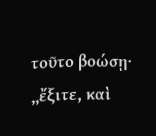τοῦτο βοώσῃ· „ἔξιτε, καὶ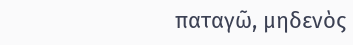παταγῶ, μηδενὸς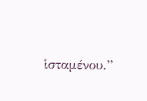ἱσταμένου.”